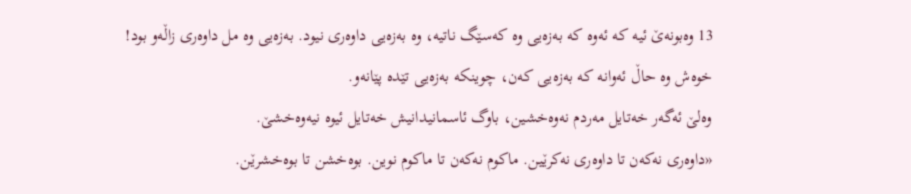13 وەبونەێ ئیه که ئەوه که بەزەیی وه کەسێگ ناتیه، وه بەزەیی داوەری نیود. بەزەیی وه مل داوەری زاڵەو بود!
خوەش وه حاڵ ئەوانه که بەزەیی کەن، چوینکه بەزەیی تێدە پێانەو.
وەلێ ئەگەر خەتایل مەردم نەوەخشین، باوگ ئاسمانیدانیش خەتایل ئیوه نیەوەخشێ.
«داوەری نەکەن تا داوەری نەکرێین. ماکوم نەکەن تا ماکوم نوین. بوەخشن تا بوەخشرێن.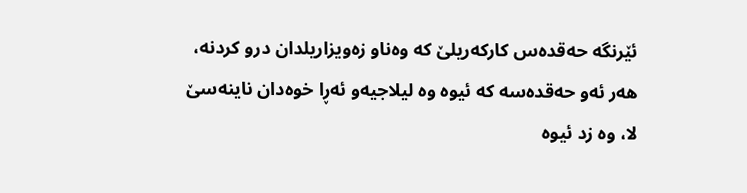ئێرنگه حەقدەس کارکەریلێ که وەناو زەویزاریلدان درو کردنه، هەر ئەو حەقدەسه که ئیوه وه لیلاجیەو ئەڕا خوەدان ناینەسێ لا، وه زد ئیوه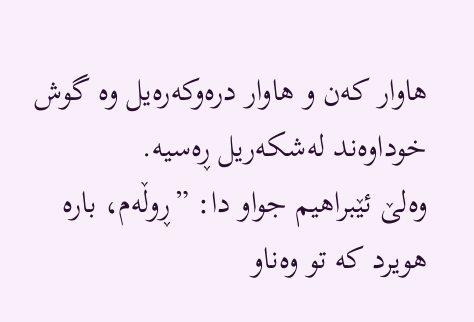هاوار کەن و هاوار درەوکەرەیل وه گوش خوداوەند لەشکەریل ڕەسیه.
وەلێ ئێبراهیم جواو دا: ”ڕوڵەم، باره هویرد که تو وەناو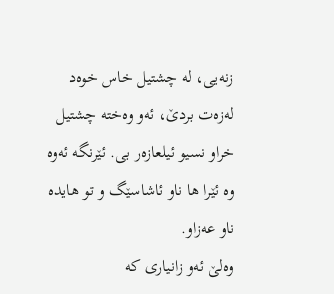زنەیی، له چشتیل خاس خوەد لەزەت بردێ، ئەو وەخته چشتیل خراو نسیو ئیلعازەر بی. ئێرنگه ئەوه وه ئێرا ها ناو ئاشاسێگ و تو هایده ناو عەزاو.
وەلێ ئەو زانیاری که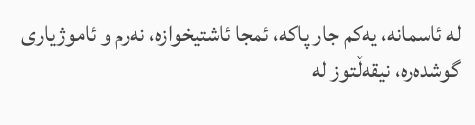له ئاسمانه، یەکم جار پاکه، ئمجا ئاشتیخوازه، نەرم و ئاموژیاری گوشدەره، نیقەڵتوز له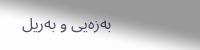بەزەیی و بەریل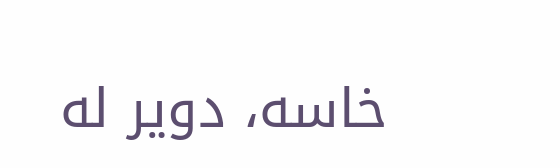خاسه، دویر له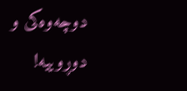دوچەوەکی و دوڕوییه!